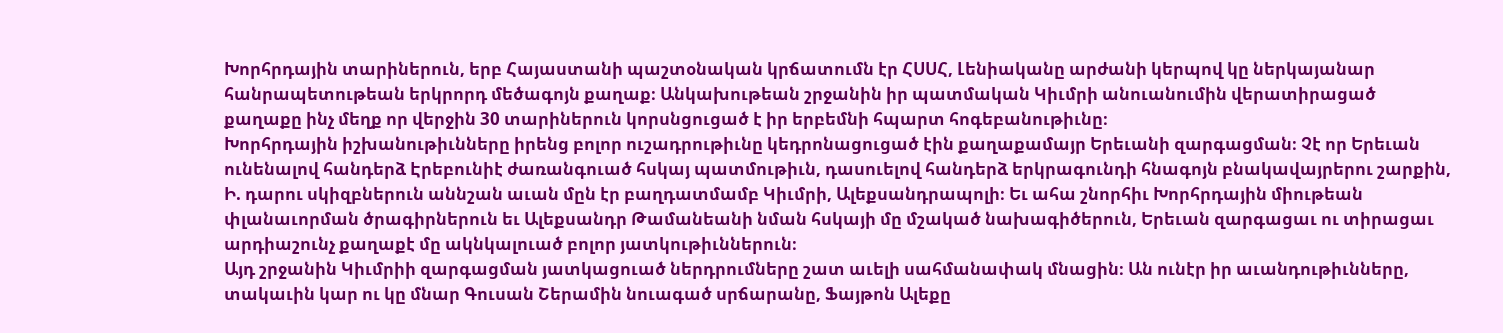Խորհրդային տարիներուն, երբ Հայաստանի պաշտօնական կրճատումն էր ՀՍՍՀ, Լենիականը արժանի կերպով կը ներկայանար հանրապետութեան երկրորդ մեծագոյն քաղաք։ Անկախութեան շրջանին իր պատմական Կիւմրի անուանումին վերատիրացած քաղաքը ինչ մեղք որ վերջին 30 տարիներուն կորսնցուցած է իր երբեմնի հպարտ հոգեբանութիւնը։
Խորհրդային իշխանութիւնները իրենց բոլոր ուշադրութիւնը կեդրոնացուցած էին քաղաքամայր Երեւանի զարգացման։ Չէ որ Երեւան ունենալով հանդերձ Էրեբունիէ ժառանգուած հսկայ պատմութիւն, դասուելով հանդերձ երկրագունդի հնագոյն բնակավայրերու շարքին, Ի. դարու սկիզբներուն աննշան աւան մըն էր բաղդատմամբ Կիւմրի, Ալեքսանդրապոլի։ Եւ ահա շնորհիւ Խորհրդային միութեան փլանաւորման ծրագիրներուն եւ Ալեքսանդր Թամանեանի նման հսկայի մը մշակած նախագիծերուն, Երեւան զարգացաւ ու տիրացաւ արդիաշունչ քաղաքէ մը ակնկալուած բոլոր յատկութիւններուն։
Այդ շրջանին Կիւմրիի զարգացման յատկացուած ներդրումները շատ աւելի սահմանափակ մնացին։ Ան ունէր իր աւանդութիւնները, տակաւին կար ու կը մնար Գուսան Շերամին նուագած սրճարանը, Ֆայթոն Ալեքը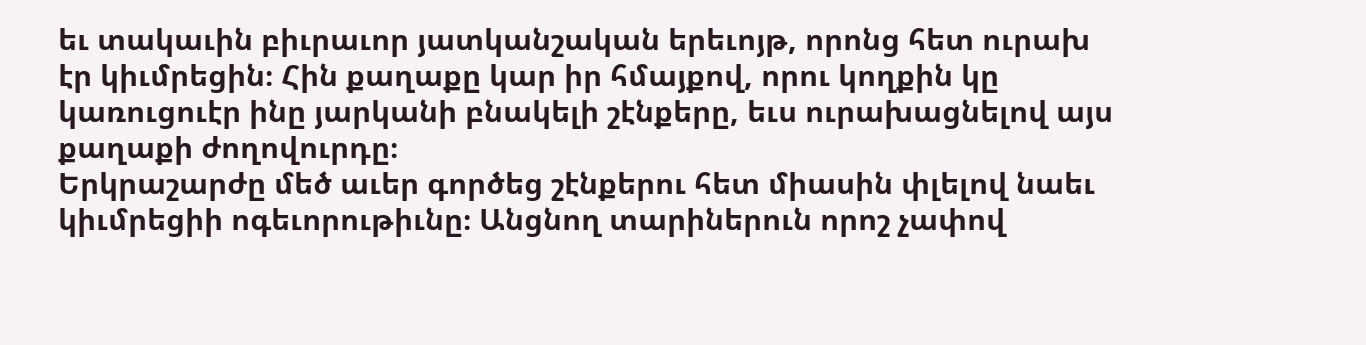եւ տակաւին բիւրաւոր յատկանշական երեւոյթ, որոնց հետ ուրախ էր կիւմրեցին։ Հին քաղաքը կար իր հմայքով, որու կողքին կը կառուցուէր ինը յարկանի բնակելի շէնքերը, եւս ուրախացնելով այս քաղաքի ժողովուրդը։
Երկրաշարժը մեծ աւեր գործեց շէնքերու հետ միասին փլելով նաեւ կիւմրեցիի ոգեւորութիւնը։ Անցնող տարիներուն որոշ չափով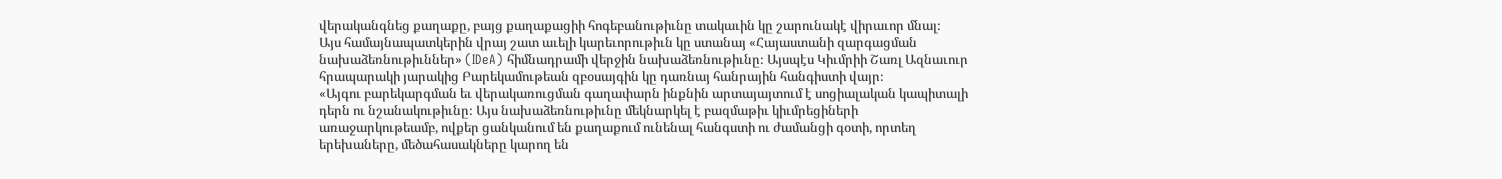վերականգնեց քաղաքը, բայց քաղաքացիի հոգեբանութիւնը տակաւին կը շարունակէ վիրաւոր մնալ։
Այս համայնապատկերին վրայ շատ աւելի կարեւորութիւն կը ստանայ «Հայաստանի զարգացման նախաձեռնութիւններ» (IDeA) հիմնադրամի վերջին նախաձեռնութիւնը։ Այսպէս Կիւմրիի Շառլ Ազնաւուր հրապարակի յարակից Բարեկամութեան զբօսայգին կը դառնայ հանրային հանգիստի վայր։
«Այգու բարեկարգման եւ վերակառուցման գաղափարն ինքնին արտայայտում է սոցիալական կապիտալի դերն ու նշանակութիւնը։ Այս նախաձեռնութիւնը մեկնարկել է բազմաթիւ կիւմրեցիների առաջարկութեամբ, ովքեր ցանկանում են քաղաքում ունենալ հանգստի ու ժամանցի գօտի, որտեղ երեխաները, մեծահասակները կարող են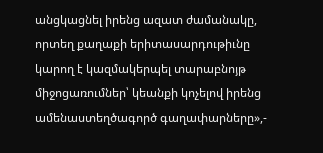անցկացնել իրենց ազատ ժամանակը, որտեղ քաղաքի երիտասարդութիւնը կարող է կազմակերպել տարաբնոյթ միջոցառումներ՝ կեանքի կոչելով իրենց ամենաստեղծագործ գաղափարները»,-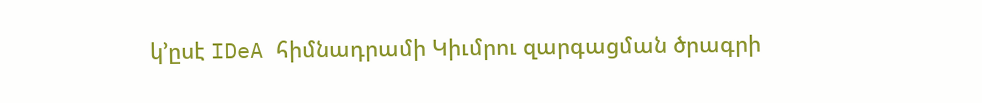կ՚ըսէ IDeA հիմնադրամի Կիւմրու զարգացման ծրագրի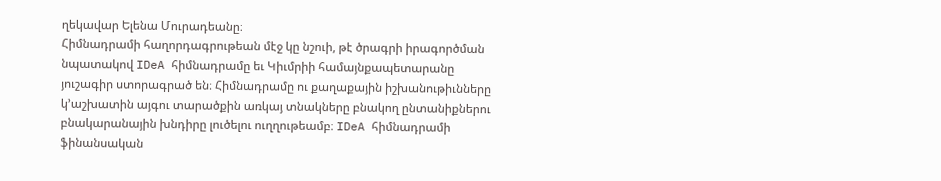ղեկավար Ելենա Մուրադեանը։
Հիմնադրամի հաղորդագրութեան մէջ կը նշուի, թէ ծրագրի իրագործման նպատակով IDeA հիմնադրամը եւ Կիւմրիի համայնքապետարանը յուշագիր ստորագրած են։ Հիմնադրամը ու քաղաքային իշխանութիւնները կ՚աշխատին այգու տարածքին առկայ տնակները բնակող ընտանիքներու բնակարանային խնդիրը լուծելու ուղղութեամբ։ IDeA հիմնադրամի ֆինանսական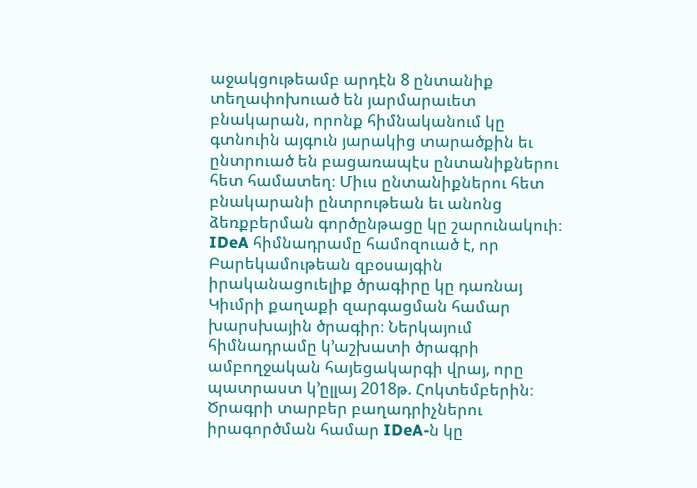աջակցութեամբ արդէն 8 ընտանիք տեղափոխուած են յարմարաւետ բնակարան, որոնք հիմնականում կը գտնուին այգուն յարակից տարածքին եւ ընտրուած են բացառապէս ընտանիքներու հետ համատեղ։ Միւս ընտանիքներու հետ բնակարանի ընտրութեան եւ անոնց ձեռքբերման գործընթացը կը շարունակուի։
IDeA հիմնադրամը համոզուած է, որ Բարեկամութեան զբօսայգին իրականացուելիք ծրագիրը կը դառնայ Կիւմրի քաղաքի զարգացման համար խարսխային ծրագիր։ Ներկայում հիմնադրամը կ՚աշխատի ծրագրի ամբողջական հայեցակարգի վրայ, որը պատրաստ կ՚ըլլայ 2018թ. Հոկտեմբերին։ Ծրագրի տարբեր բաղադրիչներու իրագործման համար IDeA-ն կը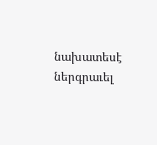նախատեսէ ներգրաւել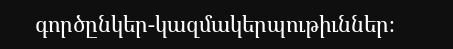գործընկեր-կազմակերպութիւններ։